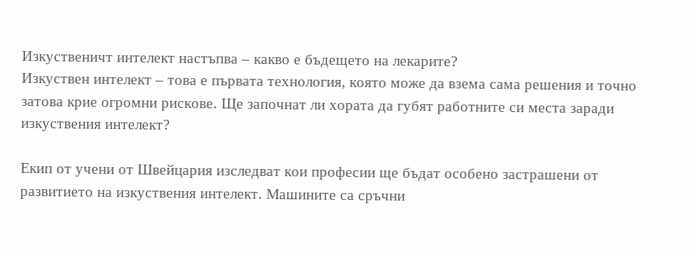Изкуственичт интелект настъпва – какво е бъдещето на лекарите?
Изкуствен интелект – това е първата технология, която може да взема сама решения и точно затова крие огромни рискове. Ще започнат ли хората да губят работните си места заради изкуствения интелект?

Екип от учени от Швейцария изследват кои професии ще бъдат особено застрашени от развитието на изкуствения интелект. Машините са сръчни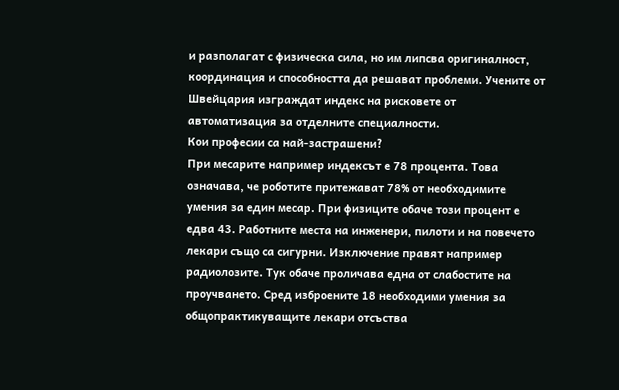и разполагат с физическа сила, но им липсва оригиналност, координация и способността да решават проблеми. Учените от Швейцария изграждат индекс на рисковете от автоматизация за отделните специалности.
Кои професии са най-застрашени?
При месарите например индексът е 78 процента. Това означава, че роботите притежават 78% от необходимите умения за един месар. При физиците обаче този процент е едва 43. Работните места на инженери, пилоти и на повечето лекари също са сигурни. Изключение правят например радиолозите. Тук обаче проличава една от слабостите на проучването. Сред изброените 18 необходими умения за общопрактикуващите лекари отсъства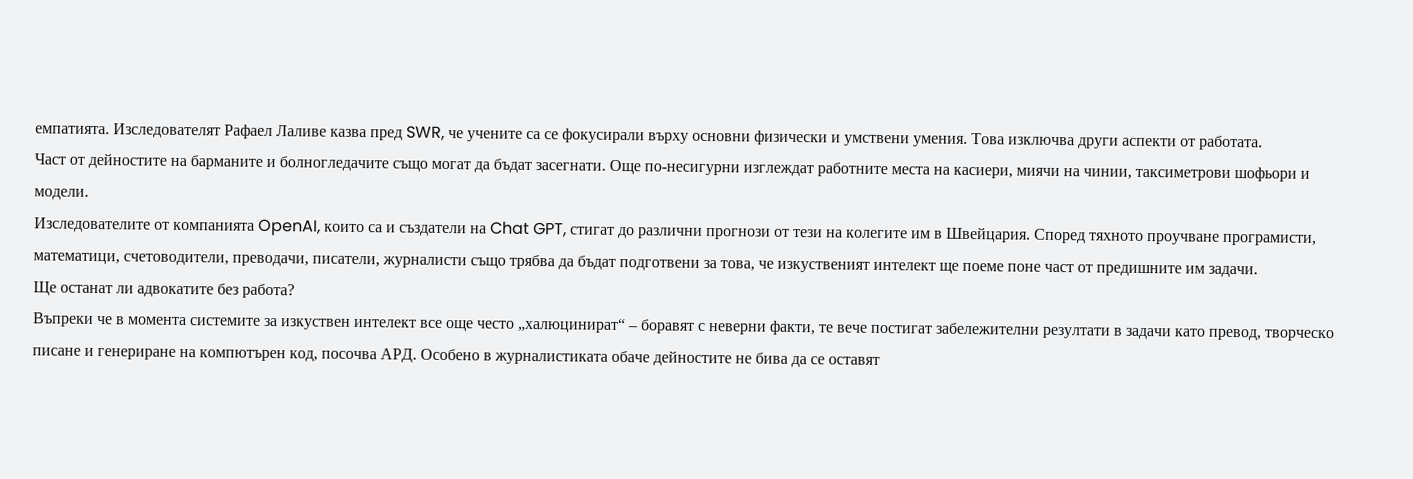емпатията. Изследователят Рафаел Лаливе казва пред SWR, че учените са се фокусирали върху основни физически и умствени умения. Това изключва други аспекти от работата.
Част от дейностите на барманите и болногледачите също могат да бъдат засегнати. Още по-несигурни изглеждат работните места на касиери, миячи на чинии, таксиметрови шофьори и модели.
Изследователите от компанията OpenAI, които са и създатели на Chat GPT, стигат до различни прогнози от тези на колегите им в Швейцария. Според тяхното проучване програмисти, математици, счетоводители, преводачи, писатели, журналисти също трябва да бъдат подготвени за това, че изкуственият интелект ще поеме поне част от предишните им задачи.
Ще останат ли адвокатите без работа?
Въпреки че в момента системите за изкуствен интелект все още често „халюцинират“ – боравят с неверни факти, те вече постигат забележителни резултати в задачи като превод, творческо писане и генериране на компютърен код, посочва АРД. Особено в журналистиката обаче дейностите не бива да се оставят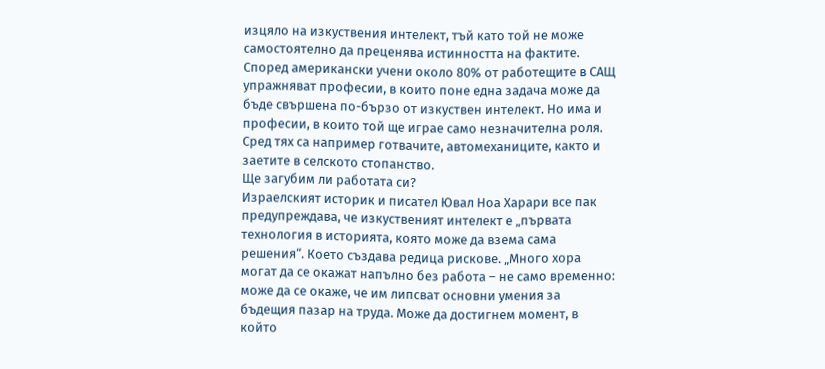изцяло на изкуствения интелект, тъй като той не може самостоятелно да преценява истинността на фактите.
Според американски учени около 80% от работещите в САЩ упражняват професии, в които поне една задача може да бъде свършена по-бързо от изкуствен интелект. Но има и професии, в които той ще играе само незначителна роля. Сред тях са например готвачите, автомеханиците, както и заетите в селското стопанство.
Ще загубим ли работата си?
Израелският историк и писател Ювал Ноа Харари все пак предупреждава, че изкуственият интелект е „първата технология в историята, която може да взема сама решения“. Което създава редица рискове. „Много хора могат да се окажат напълно без работа – не само временно: може да се окаже, че им липсват основни умения за бъдещия пазар на труда. Може да достигнем момент, в който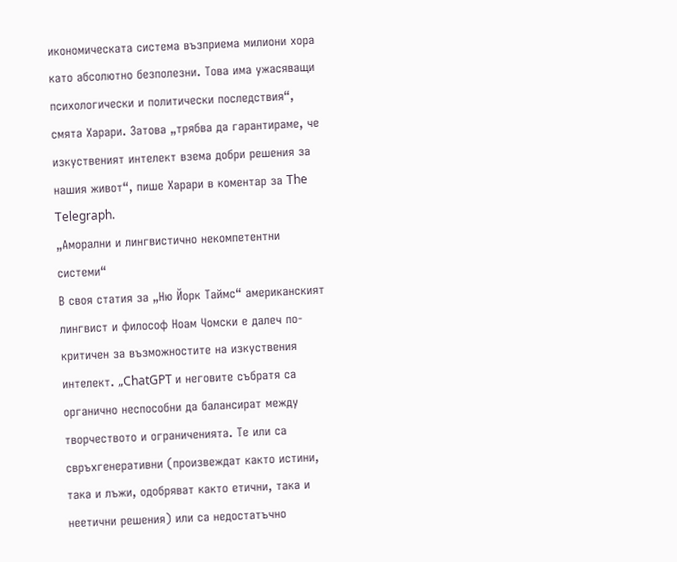икономическата система възприема милиони хора като абсолютно безполезни. Това има ужасяващи психологически и политически последствия“, смята Харари. Затова „трябва да гарантираме, че изкуственият интелект взема добри решения за нашия живот“, пише Харари в коментар за The Telegraph.
„Аморални и лингвистично некомпетентни системи“
В своя статия за „Ню Йорк Таймс“ американският лингвист и философ Ноам Чомски е далеч по-критичен за възможностите на изкуствения интелект. „ChatGPT и неговите събратя са органично неспособни да балансират между творчеството и ограниченията. Те или са свръхгенеративни (произвеждат както истини, така и лъжи, одобряват както етични, така и неетични решения) или са недостатъчно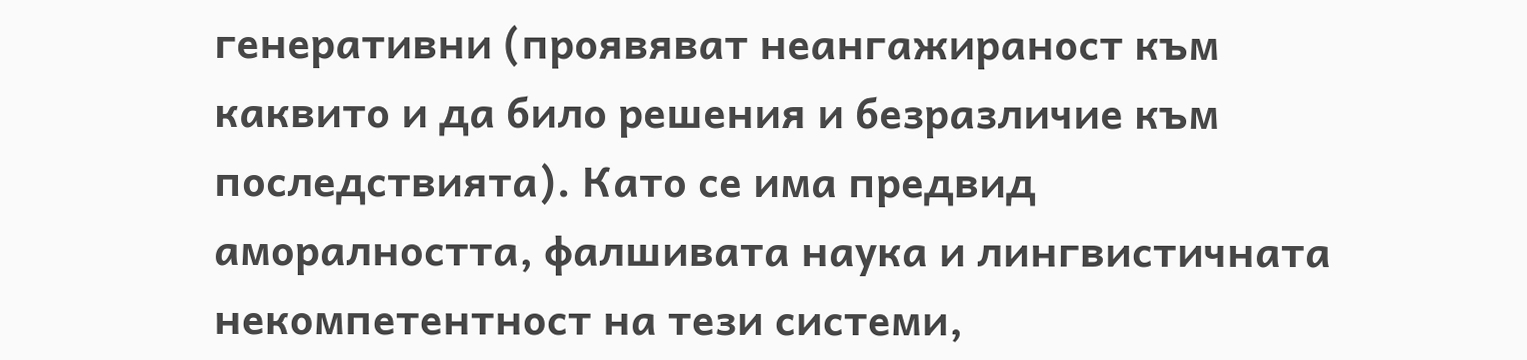генеративни (проявяват неангажираност към каквито и да било решения и безразличие към последствията). Като се има предвид аморалността, фалшивата наука и лингвистичната некомпетентност на тези системи,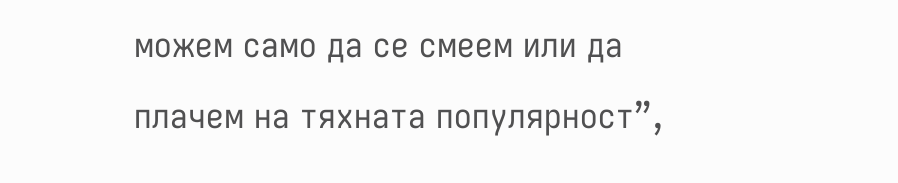можем само да се смеем или да плачем на тяхната популярност”,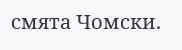смята Чомски.